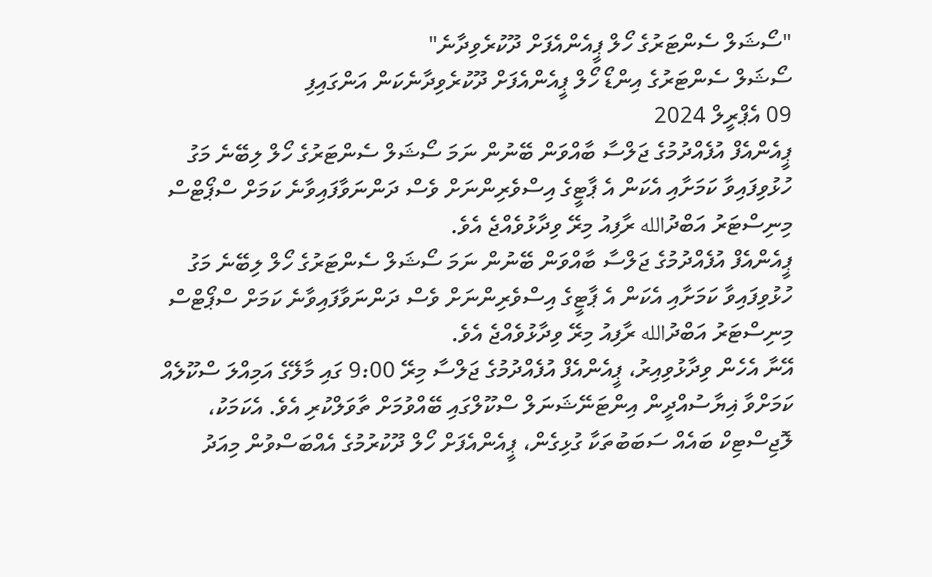"ސޯޝަލް ސެންޓަރުގެ ހޯލް ޕީއެންއެފަށް ދޫކުރެވިދާނެ"
ސޯޝަލް ސެންޓަރުގެ އިންޑޯ ހޯލް ޕީއެންއެފަށް ދޫކުރެވިދާނެކަން އަންގައިފި
09 އެޕްރީލް 2024
ޕީއެންއެފް އުފެއްދުމުގެ ޖަލްސާ ބާއްވަން ބޭނުން ނަމަ ސޯޝަލް ސެންޓަރުގެ ހޯލް ލިބޭނެ މަގު ހުޅުވިފައިވާ ކަމަށާއި އެކަން އެ ޕާޓީގެ އިސްވެރިންނަށް ވެސް ދަންނަވާފައިވާނެ ކަމަށް ސްޕޯޓްސް މިނިސްޓަރު އަބްދުالله ރާފިއު މިރޭ ވިދާޅުވެއްޖެ އެވެ.
ޕީއެންއެފް އުފެއްދުމުގެ ޖަލްސާ ބާއްވަން ބޭނުން ނަމަ ސޯޝަލް ސެންޓަރުގެ ހޯލް ލިބޭނެ މަގު ހުޅުވިފައިވާ ކަމަށާއި އެކަން އެ ޕާޓީގެ އިސްވެރިންނަށް ވެސް ދަންނަވާފައިވާނެ ކަމަށް ސްޕޯޓްސް މިނިސްޓަރު އަބްދުالله ރާފިއު މިރޭ ވިދާޅުވެއްޖެ އެވެ.
އޭނާ އެހެން ވިދާޅުވިއިރު، ޕީއެންއެފް އުފެއްދުމުގެ ޖަލްސާ މިރޭ 9:00 ގައި މާލޭގެ އަމިއްލަ ސްކޫލެއް ކަމަށްވާ ޣިޔާސުއްދީން އިންޓަނޭޝަނަލް ސްކޫލްގައި ބޭއްވުމަށް ތާވަލްކުރި އެވެ. އެކަމަކު، ލޮޖިސްޓިކް ބައެއް ސަބަބުތަކާ ގުޅިގެން، ޕީއެންއެފަށް ހޯލް ދޫކުރުމުގެ އެއްބަސްވުން މިއަދު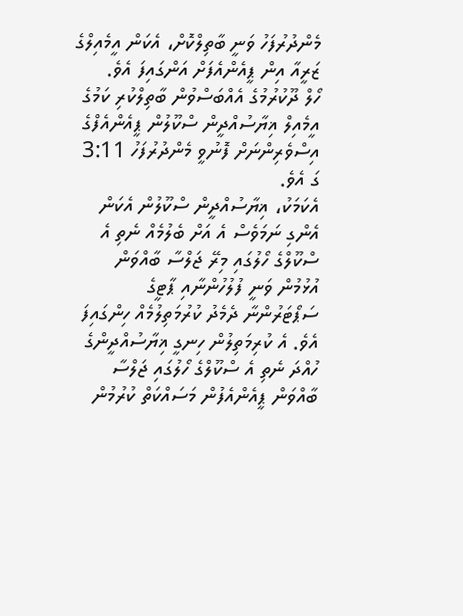މެންދުރުފަހު ވަނީ ބާތިލްކޮށް، އެކަން އީމެއިލްގެ ޒަރީއާ އިން ޕީއެންއެފަށް އަންގައިފަ އެވެ.
ހޯލް ދޫކުރުމުގެ އެއްބަސްވުން ބާތިލްކުރި ކަމުގެ އީމެއިލް ޣިޔާސުއްދީން ސްކޫލުން ޕީއެންއެފްގެ އިސްވެރިންނަށް ފޮނުވީ މެންދުރުފަހު 3:11 ގަ އެވެ.
އެކަމަކު، ޣިޔާސުއްދީން ސްކޫލުން އެކަން އެންގި ނަމަވެސް އެ އަށް ބެލުމެއް ނެތި އެ ސްކޫލްގެ ހޯލުގައި މިރޭ ޖަލްސާ ބާއްވަން އުޅުމުން ވަނީ ފުލުހުންނާއި ޕާޓީގެ ސަޕޯޓަރުންނާ ދެމެދު ކުރުމަތިލުމެއް ހިންގައިފަ އެވެ. އެ ކުރިމަތިލުން ހިނގީ ޣިޔާސުއްދީންގެ ހުއްދަ ނެތި އެ ސްކޫލްގެ ހޯލުގައި ޖަލްސާ ބާއްވަން ޕީއެންއެފުން މަސައްކަތް ކުރުމުން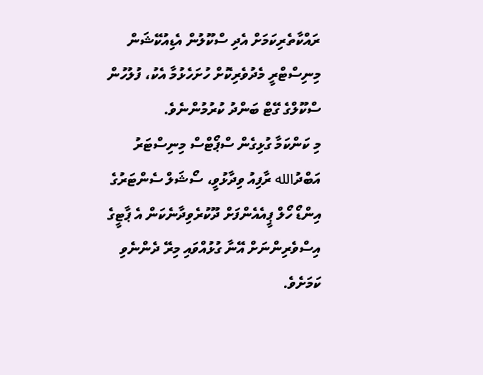ރައްކާތެރިކަމަށް އެދި ސްކޫލުން އެޑިއުކޭޝަން މިނިސްޓްރީ މެދުވެރިކޮށް ހުށަހެޅުމާ އެކު، ފުލުހުން ސްކޫލްގެ ގޭޓް ބަންދު ކުރުމުންނެވެ.
މި ކަންކަމާ ގުޅިގެން ސްޕޯޓްސް މިނިސްޓަރު އަބްދުالله ރާފިއު ވިދާޅުވީ، ސޯޝަލް ސެންޓަރުގެ އިންޑޯ ހޯލް ޕީއެއެންފަށް ދޫކުރެވިދާނެކަން އެ ޕާޓީގެ އިސްވެރިންނަށް އޭނާ ގުޅުއްވައި މިރޭ ދެންނެވި ކަމަށެވެ.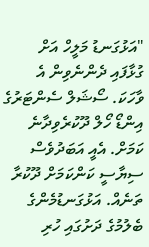"އަޅުގަނޑު މަލީހް އަށް ގުޅާފައި ދެންނެވިން އެ ވާހަކަ. ސޯޝަލް ސެންޓަރުގެ އިންޑޯ ހޯލް ދޫކުރެވިދާނެ ކަމަށް. އެއީ އަބަދުވެސް ސިޔާސީ ކަންކަމަށް ދޫކުރާ ތަނެއް. އަޅުގަނޑުމެންގެ ބެލުމުގެ ދަށުގައި ހުރި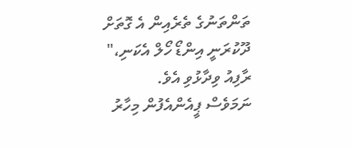ތަންތަނުގެ ތެރެއިން އެ ގޮތަށް ދޫކުރަނީ އިންޑޯ ހޯލް އެކަނި،" ރާފިއު ވިދާޅުވި އެވެ.
ނަމަވެސް ޕީއެންއެފުން މިހާރު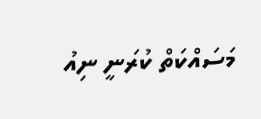މަސައްކަތް ކުރަނީ ނިއު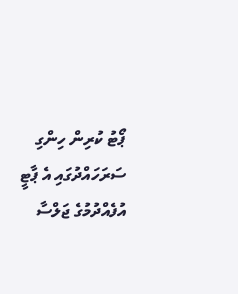ޕޯޓު ކުރިން ހިންގި ސަރަހައްދުގައި އެ ޕާޓީ އުފެއްދުމުގެ ޖަލްސާ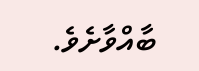ބާއްވާށެވެ.